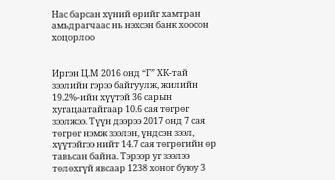Нас барсан хүний өрийг хамтран амьдрагчаас нь нэхсэн банк хоосон хоцорлоо


Иргэн Ц.М 2016 онд “Г” ХК-тай зээлийн гэрээ байгуулж, жилийн 19.2%-ийн хүүтэй 36 сарын хугацаатайгаар 10.6 сая төгрөг зээлжээ. Түүн дээрээ 2017 онд 7 сая төгрөг нэмж зээлэн, үндсэн зээл, хүүтэйгээ нийт 14.7 сая төгрөгийн өр тавьсан байна. Тэрээр уг зээлээ төлөхгүй явсаар 1238 хоног буюу 3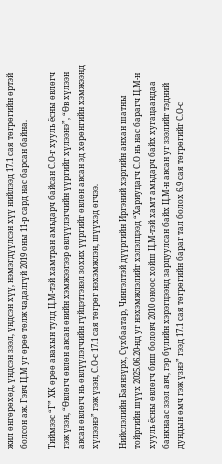жил өнгөрөхөд, үндсэн зээл, үндсэн хүү, нэмэгдүүлсэн хүү нийлээд 17.1 сая төгрөгийн өртэй болсон аж. Гэвч Ц.М уг өрөө төлж чадалгүй 2019 оны 11-р сард нас барсан байна.

Тиймээс “Г” ХК өрөө авахын тулд Ц.М-тэй хамтран амьдарч байсан С.О-г хууль ёсны өвлөгч гэж үзэн, “Өвлөгч өвлөн авсан өвийн хэмжээгээр өвлүүлэгчийн үүргийг хүлээнэ”, “Өв хүлээн авсан өвлөгч нь өвлүүлэгчийн гүйцэтгэвэл зохих үүргийг өвлөн авсан эд хөрөнгийн хэмжээнд хүлээнэ” гэж үзэн, С.О-с 17.1 сая төгрөг нэхэмжлэн, шүүхэд өгчээ.

Нийслэлийн Баянзүрх, Сүхбаатар, Чингэлтэй дүүргийн Иргэний хэргийн анхан шатны тойргийн шүүх 2025.06.20-нд уг нэхэмжлэлийг хэлэлцээд “Хариуцагч С.О нь нас барагч Ц.М-н хууль ёсны өвлөгч биш боловч 2010 оноос хойш Ц.М-тэй хамт амьдарч байх хугацаандаа банкнаас зээл авч, гэр бүлийн хэрэгцээнд зарцуулсан байх Ц.М-н авсан уг зээлийг тэдний дундын өмч гэж үзнэ” гээд 17.1 сая төгрөгийн бараг тал болох 6.9 сая төгрөгийг С.О-с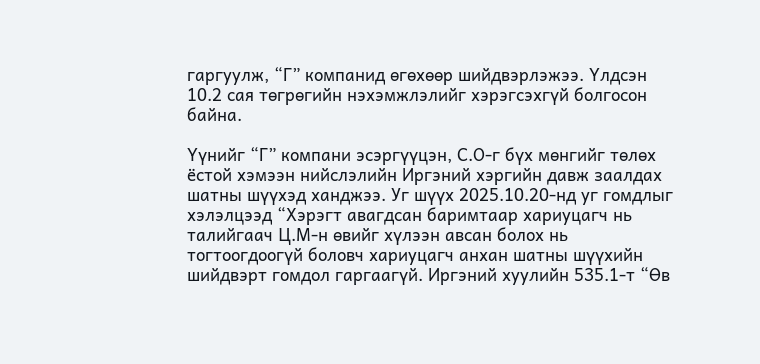гаргуулж, “Г” компанид өгөхөөр шийдвэрлэжээ. Үлдсэн 10.2 сая төгрөгийн нэхэмжлэлийг хэрэгсэхгүй болгосон байна.

Үүнийг “Г” компани эсэргүүцэн, С.О-г бүх мөнгийг төлөх ёстой хэмээн нийслэлийн Иргэний хэргийн давж заалдах шатны шүүхэд ханджээ. Уг шүүх 2025.10.20-нд уг гомдлыг хэлэлцээд “Хэрэгт авагдсан баримтаар хариуцагч нь талийгаач Ц.М-н өвийг хүлээн авсан болох нь тогтоогдоогүй боловч хариуцагч анхан шатны шүүхийн шийдвэрт гомдол гаргаагүй. Иргэний хуулийн 535.1-т “Өв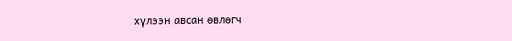хүлээн авсан өвлөгч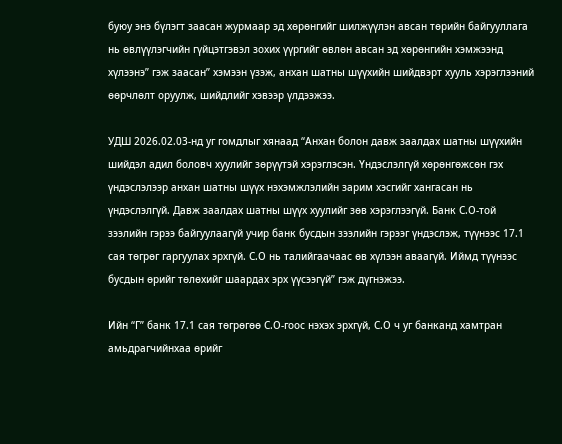буюу энэ бүлэгт заасан журмаар эд хөрөнгийг шилжүүлэн авсан төрийн байгууллага нь өвлүүлэгчийн гүйцэтгэвэл зохих үүргийг өвлөн авсан эд хөрөнгийн хэмжээнд хүлээнэ” гэж заасан” хэмээн үзэж, анхан шатны шүүхийн шийдвэрт хууль хэрэглээний өөрчлөлт оруулж, шийдлийг хэвээр үлдээжээ.

УДШ 2026.02.03-нд уг гомдлыг хянаад “Анхан болон давж заалдах шатны шүүхийн шийдэл адил боловч хуулийг зөрүүтэй хэрэглэсэн. Үндэслэлгүй хөрөнгөжсөн гэх үндэслэлээр анхан шатны шүүх нэхэмжлэлийн зарим хэсгийг хангасан нь үндэслэлгүй. Давж заалдах шатны шүүх хуулийг зөв хэрэглээгүй. Банк С.О-той зээлийн гэрээ байгуулаагүй учир банк бусдын зээлийн гэрээг үндэслэж, түүнээс 17.1 сая төгрөг гаргуулах эрхгүй. С.О нь талийгаачаас өв хүлээн аваагүй. Иймд түүнээс бусдын өрийг төлөхийг шаардах эрх үүсээгүй” гэж дүгнэжээ.

Ийн “Г” банк 17.1 сая төгрөгөө С.О-гоос нэхэх эрхгүй, С.О ч уг банканд хамтран амьдрагчийнхаа өрийг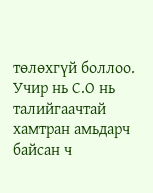төлөхгүй боллоо. Учир нь С.О нь талийгаачтай хамтран амьдарч байсан ч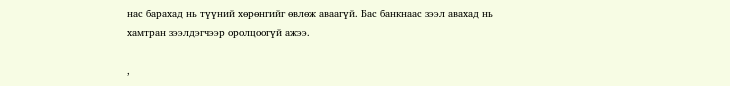нас барахад нь түүний хөрөнгийг өвлөж аваагүй. Бас банкнаас зээл авахад нь хамтран зээлдэгчээр оролцоогүй ажээ.

,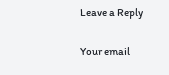Leave a Reply

Your email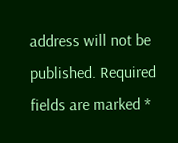address will not be published. Required fields are marked *